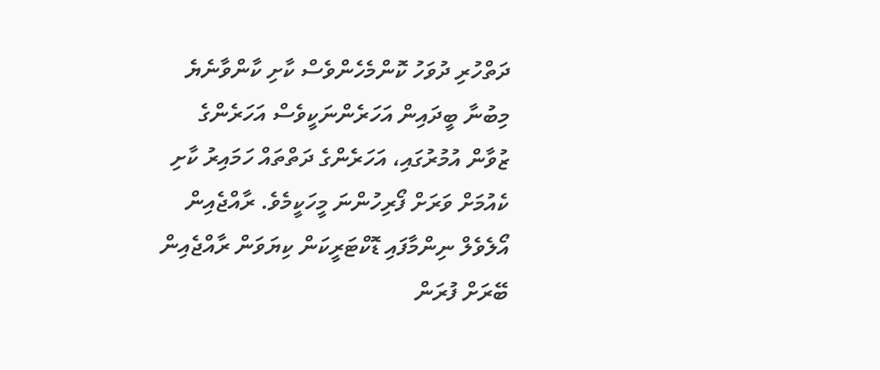ދަތްހުރި ދުވަހު ކޮންމެހެންވެސް ކާށި ކާންވާނެޔެ މިބުނާ ބީދައިން އަހަރެންނަކީވެސް އަހަރެންގެ ޒުވާން އުމުރުގައި، އަހަރެންގެ ދަތްތައް ހަމައިރު ކާށި ކެއުމަށް ވަރަށް ފޯރިހުންނަ މީހަކީމެވެ. ރާއްޖެއިން އޯލެވެލް ނިންމާފައި ޑޮކްޓަރީކަން ކިޔަވަން ރާއްޖެއިން ބޭރަށް ފުރަން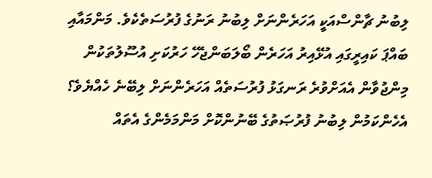ލިބުނު ޗާންސްއަކީ އަހަރެންނަށް ލިބުނު ރަނުގެ ފުރުސަތެކެވެ. މަންމައާއި ބައްޕަ ކައިރީގައި އުޅޭއިރު އަހަރެން ބޯލަބަންޖެހޭ ހަރުކަށި އުސޫލުތަކުން މިންޖުވާން އެއަށްވުރެ ރަނގަޅު ފުރުސަތެއް އަހަރެންނަށް ލިބޭނެ ހެއްޔެވެ؟ އެހެންކަމުން ލިބުނު ފުރުޞަތުގެ ބޭނުންކޮށް މަންމަމެންގެ އެތައް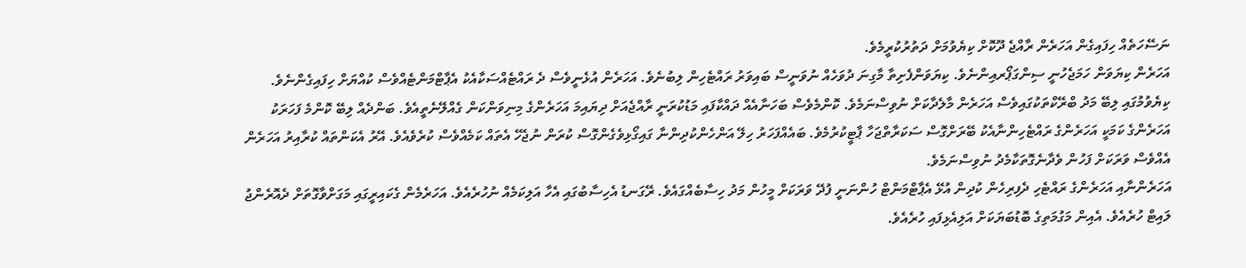ނަސޭހަތެއް ހިފައިގެން އަހަރެން ރާއްޖެ ދޫކޮށް ކިޔެވުމަށް ދަތުރުކުރީމެވެ.
އަހަރެން ކިޔަވަން ހަމަޖެހުނީ ސިންގަޕޯރއިންނެވެ. ކިޔަވަންފެށިތާ މާގިނަ ދުވަހެއް ނުވަނީސް ބައިވަރު ރައްޓެހިން ލިބުނެވެ. އަހަރެން އުޅެނީވެސް ދެ ރައްޓެއްސަކާއެކު އެޕާޓްމަންޓެއްވެސް ކުއްޔަށް ހިފައިގެންނެވެ. ކިޔެވުމުގައި ލިބޭ މަދު ބްރޭކްތަކުގައިވެސް އަހަރެން މާލެދާކަށް ނުވިސްނަމެވެ. ކޮންމެވެސް ބަހަނާއެއް ދައްކާފައި މަޑުކުރަނީ ރާއްޖެއަށް ދިޔައިމަ އަހަރެންގެ މިނިވަންކަން ގެއްލޭނެތީއެވެ. ބަންދެއް ލިބޭ ކޮންމެ ފަހަރަކު އަހަރެންގެ ކަމަކީ އަހަރެންގެ ރައްޓެހިންނާއެކު ބޭރަށްގޮސް ސަކަރާތްޖަހާ ޕާޓީކުރުމެވެ. ބައެއްފަހަރު ހިލޭ އަންހެންކުދިންނާ ގައިގޯޅިވެގެންގޮސް ކުރަން ނުޖެހޭ އެތައް ކަމެއްވެސް ކުރެވެއެވެ. އޭރު އެކަންތައް ކުރާއިރު އަހަރެން އެއްވެސް ވަރަކަށް ފަހުން ވެދާނެގޮތަކާމެދު ނުވިސްނަމެވެ.
އަހަރެންނާއި އަހަރެންގެ ރައްޓެހި ދެފިރިހެން ކުދިން އުޅޭ އެޕާޓްމަންޓް ހުންނަނީ ފުދޭ ވަރަކަށް މީހުން މަދު ހިސާބެއްގައެވެ. ރޭގަނޑު އެހިސާބުގައި އެހާ އަލިކަމެއް ނުހުރެއެވެ. އަހަރެމެން ގެކައިރީގައި މަގަށްވާގޮތަށް ދެއޮރެންޖު ލައިޓް ހުރެއެވެ. އެއިން މަގުމަތިގެ ބޮޑުބަޔަކަށް އަލިއެޅިފައި ހުރެއެވެ.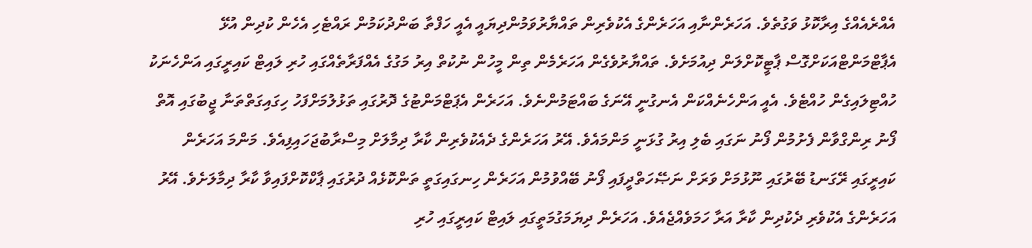އެއްރެއެއްގެ އިރާކޮޅު ވަގުތެވެ. އަހަރެންނާއި އަހަރެންގެ އެކުވެރިން ތައްޔާރުވަމުންދިޔައީ އެއީ ހަފްތާ ބަންދުކަމުން ރައްޓެހި އެހެން ކުދިން އުޅޭ އެޕާޓްމަންޓްއަކަށްގޮސް ޕާޓީކޮށްލަން ދިއުމަށެވެ. ތައްޔާރުވެގެން އަހަރެމެން ތިން މީހުން ނުކުތް އިރު މަގުގެ އެއްފަރާތެއްގައި ހުރި ލައިޓް ކައިރީގައި އަންހެނަކު ހުއްޓިލައިގެން ހުއްޓެވެ. އެއީ އަންހެނެއްކަން އެނގުނީ އޭނަގެ ބައްޓަމުންނެވެ. އަހަރެން އެޕަޓްމަންޓުގެ ދޮރުގައި ތަޅުލުމަށްފަހު ހިގައިގަތްތަނާ ޖީބުގައި އޮތް ފޯނު ރިންގްވާން ފެށުމުން ފޯނު ނަގައި ބެލި އިރު ގުޅަނީ މަންމައެވެ. އޭރު އަހަރެންގެ ދެއެކުވެރިން ކާރާ ދިމާލަށް މިސްރާބުޖަހައިފިއެވެ. މަންމަ އަހަރެން ކައިރީގައި ރޭގަނޑު ބޭރުގައި ނޫޅުމަށް ވަރަށް ނަޞޭހަތްދީފައި ފޯނު ބޭއްވުމުން އަހަރެން ހިނގައިގަތީ ތަންކޮޅެއް ދުރުގައި ޕާކްކޮށްފައިވާ ކާރާ ދިމާލަށެވެ. އޭރު އަހަރެންގެ އެކުވެރި ދެކުދިން ކާރާ އަރާ ހަމަވެއްޖެއެވެ. އަހަރެން ދިޔަމަގުމަތީގައި ލައިޓް ކައިރީގައި ހުރި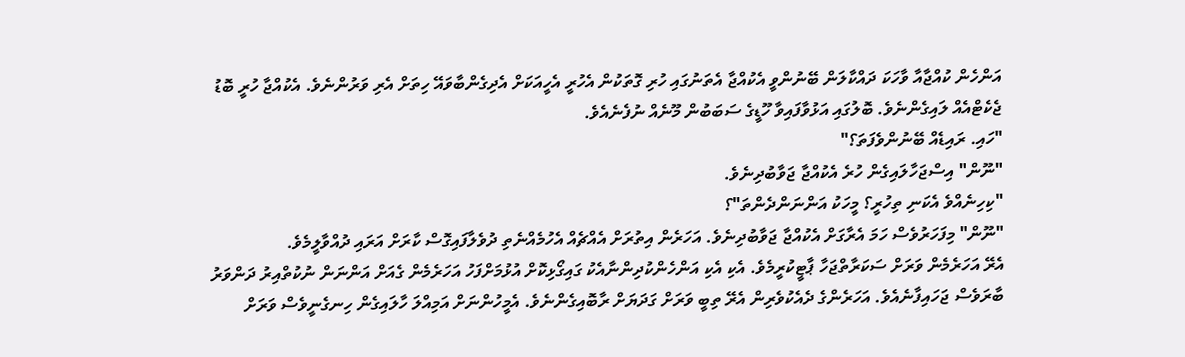އަންހެން ކުއްޖާއާ ވާހަކަ ދައްކާލަން ބޭނުންވީ އެކުއްޖާ އެތަނުގައި ހުރި ގޮތަކުން އެހުރީ އެހީއަކަށް އެދިގެންބާވައޭ ހިތަށް އެރި ވަރުންނެވެ. އެކުއްޖާ ހުރީ ބޮޑު ޖެކެޓްއެއް ލައިގެންނެވެ. ބޮލުގައި އަޅުވާފައިވާ ހޫޑީގެ ސަބަބުން މޫނެއް ނުފެނެއެވެ.
"ހައި. ރައިޑެއް ބޭނުންވެފަތަ؟"
"ނޫން" އިސްޖަހާލައިގެން ހުރެ އެކުއްޖާ ޖަވާބުދިނެވެ.
"ކިހިނެއްވެ އެކަނި ތިހުރީ؟ މީހަކު އަންނަންދެންތަ"؟
"ނޫން" މިފަހަރުވެސް ހަމަ އެރާގަށް އެކުއްޖާ ޖަވާބުދިނެވެ. އަހަރެން އިތުރަށް އެއްޗެއް އެހުމެއްނެތި ދުވެލާފައިގޮސް ކާރަށް އަރައި ދުއްވާލީމެވެ.
އެރޭ އަހަރެމެން ވަރަށް ސަކަރާތްޖަހާ ޕާޓީކުރީމެވެ. އެކި އެކި އަންހެންކުދިންނާއެކު ގައިގޯޅިކޮށް އުޅުމަށްފަހު އަހަރެމެން ގެއަށް އަންނަން ނުކުތްއިރު ދަންވަރު ބާރަވެސް ޖަހައިފާނެއެވެ. އަހަރެންގެ ދެއެކުވެރިން އެރޭ ތިބީ ވަރަށް ގަދަޔަށް ރާބޮއިގެންނެވެ. އެމީހުންނަށް އަމިއްލަ ހާލައިގެން ހިނގެނީވެސް ވަރަށް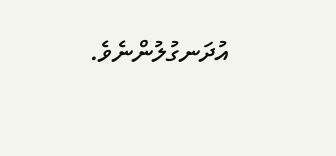އުދަނގުލުންނެވެ.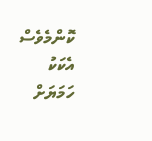ކޮންމެވެސް އެކަކު ހަމަޔަށް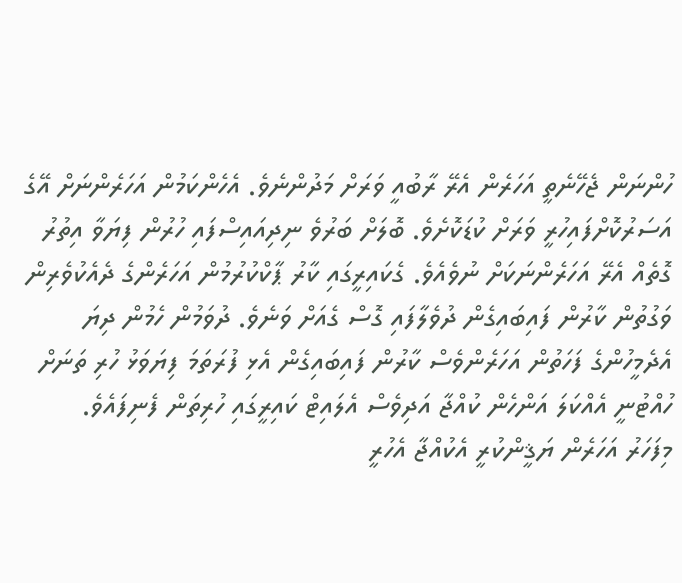ހުންނަން ޖެހޭނެތީ އަހަރެން އެރޭ ރާބުއީ ވަރަށް މަދުންނެވެ. އެހެންކަމުން އަހަރެންނަށް އޭގެ އަސަރުކޮށްފައިހުރީ ވަރަށް ކުޑަކޮށެވެ. ބޮލަށް ބަރުވެ ނިދިއައިސްފައި ހުރުން ފިޔަވާ އިތުރު ގޮތެއް އެރޭ އަހަރެންނަކަށް ނުވެއެވެ. ގެކައިރީގައި ކާރު ޕާކްކުރުމުން އަހަރެންގެ ދެއެކުވެރިން ވަގުތުން ކާރުން ފައިބައިގެން ދުވެލާފައި ގޮސް ގެއަށް ވަނެވެ. ދުވަމުން ހެމުން ދިޔަ އެދެމީހުންގެ ފަހަތުން އަހަރެންވެސް ކާރުން ފައިބައިގެން އެޅި ފުރަތަމަ ފިޔަވަޅު ހުރި ތަނަށް ހުއްޓުނީ އެއްކަލަ އަންހެން ކުއްޖާ އަދިވެސް އެލައިޓް ކައިރީގައި ހުރިތަން ފެނިފައެވެ.
މިފަހަރު އަހަރެން ޔަޤީންކުރީ އެކުއްޖާ އެހުރީ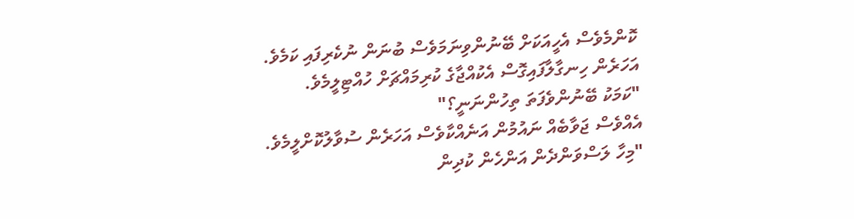ކޮންމެވެސް އެހީއަކަށް ބޭނުންވިނަމަވެސް ބުނަން ނުކެރިފައި ކަމެވެ. އަހަރެން ހިނގާލާފައިގޮސް އެކުއްޖާގެ ކުރިމައްޗަށް ހުއްޓިލީމެވެ.
"ކަމަކު ބޭނުންވެފަތަ ތިހުންނަނީ؟"
އެއްވެސް ޖަވާބެއް ނައުމުން އަނެއްކާވެސް އަހަރެން ސުވާލުކޮށްލީމެވެ.
"މިހާ ލަސްވަންދެން އަންހެން ކުދިން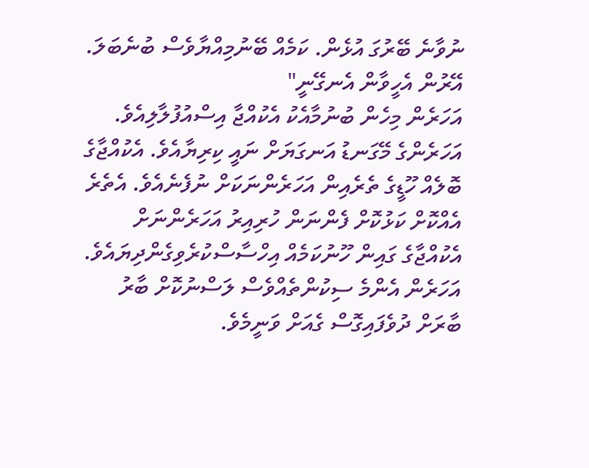ނުވާނެ ބޭރުގަ އުޅެން. ކަމެއް ބޭނުމިއްޔާވެސް ބުނެބަލަ. އޭރުން އެހީވާން އެނގޭނީ"
އަހަރެން މިހެން ބުނުމާއެކު އެކުއްޖާ އިސްއުފުލާލިއެވެ. އަހަރެންގެ މޭގަނޑު އަނގަޔަށް ނައީ ކިރިޔާއެވެ. އެކުއްޖާގެ ބޮލެއް ހޫޑީގެ ތެރެއިން އަހަރެންނަކަށް ނުފެނެއެވެ. އެތެރެ އެއްކޮށް ކަޅުކޮށް ފެންނަން ހުރިއިރު އަހަރެންނަށް އެކުއްޖާގެ ގައިން ހޫނުކަމެއް އިހްސާސްކުރެވިގެންދިޔައެވެ. އަހަރެން އެންމެ ސިކުންތެއްވެސް ލަސްނުކޮށް ބާރު ބާރަށް ދުވެފައިގޮސް ގެއަށް ވަނީމެވެ.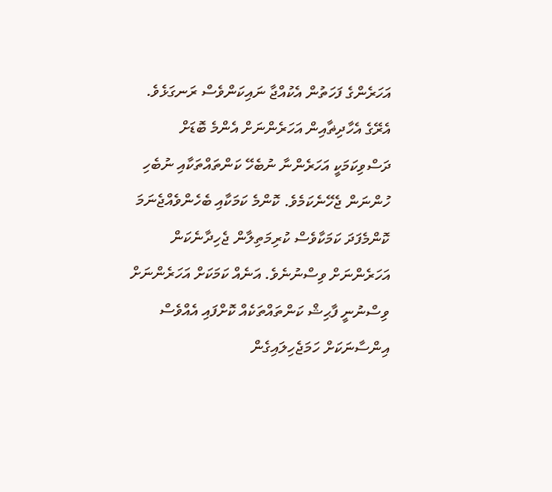އަހަރެންގެ ފަހަތުން އެކުއްޖާ ނައިކަންވެސް ރަނގަޅެވެ. އެރޭގެ އެހާދިޡާއިން އަހަރެންނަށް އެންމެ ބޮޑަށް ދަސްވިކަމަކީ އަހަރެންނާ ނުބެހޭ ކަންތައްތަކާއި ނުބެހި ހުންނަން ޖެހޭނެކަމެވެ. ކޮންމެ ކަމަކާއި ބެހެންވެއްޖެނަމަ ކޮންމެފަދަ ކަމަކާވެސް ކުރިމަތިލާން ޖެހިދާނެކަން އަހަރެންނަށް ވިސްނުނެވެ. އަނެއް ކަމަކަށް އަހަރެންނަށް ވިސްނުނީ ފާޙިޝް ކަންތައްތަކެއް ކޮށްފައި އެއްވެސް އިންސާނަކަށް ހަމަޖެހިލައިގެން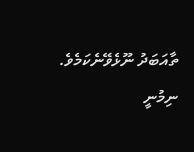ތާއަބަދު ނޫޅެވޭނެކަމެވެ.
ނިމުނީ